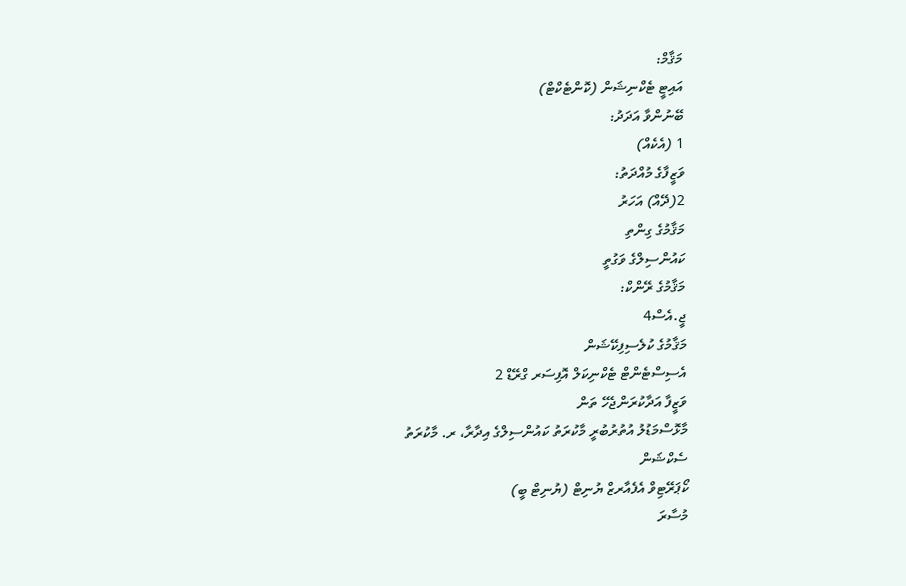މަޤާމް:
އައިޓީ ޓެކްނިޝަން (ކޮންޓެކްޓް)
ބޭނުންވާ އަދަދު:
1 (އެކެއް)
ވަޒީފާގެ މުއްދަތު:
2(ދޭއް) އަހަރު
މަޤާމުގެ ގިންތި
ކައުންސިލްގެ ވަގުތީ
މަޤާމުގެ ރޭންކް:
ޖީ.އެސް4
މަޤާމުގެ ކުލެސިފިކޭޝަން
އެސިސްޓެންޓް ޓެކްނިކަލް އޮފިސަރ ގްރޭޑް 2
ވަޒީފާ އަދާކުރަންޖެހޭ ތަން
މާޅޮސްމަޑުލު އުތުރުބުރީ މާކުރަތު ކައުންސިލްގެ އިދާރާ، ރ. މާކުރަތު
ސެކްޝަން
ކޯޕަރޭޓިވް އެފެއާރޒް ޔުނިޓް (ޔުނިޓް ބީ)
މުސާރަ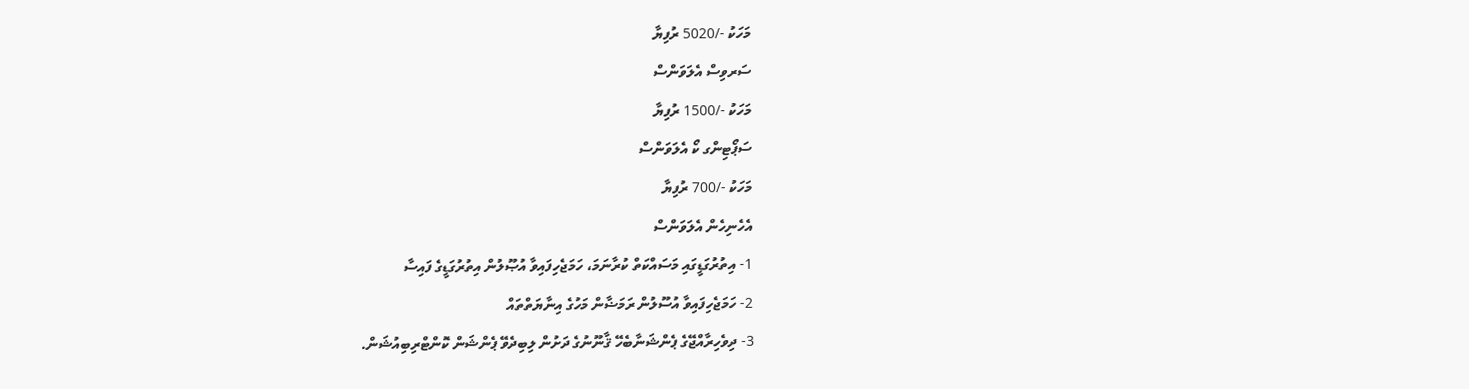މަހަކު -/5020 ރުފިޔާ
ސަރވިސް އެލަވަންސް
މަހަކު -/1500 ރުފިޔާ
ސަޕޯޓިންގ ކޯ އެލަވަންސް
މަހަކު -/700 ރުފިޔާ
އެހެނިހެން އެލަވަންސް
1- އިތުރުގަޑީގައި މަސައްކަތް ކުރާނަމަ، ހަމަޖެހިފައިވާ އުޞޫލުން އިތުރުގަޑީގެ ފައިސާ
2- ހަމަޖެހިފައިވާ އުސޫލުން ރަމަޟާން މަހުގެ އިނާޔަތްތައް
3- ދިވެހިރާއްޖޭގެ ޕެންޝަނާބެހޭ ޤާނޫނުގެ ދަށުން ލިބިދެވޭ ޕެންޝަން ކޮންޓްރިބިއުޝަން.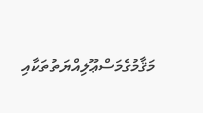މަޤާމުގެމަސްޢޫލިއްޔަތުތަކާއި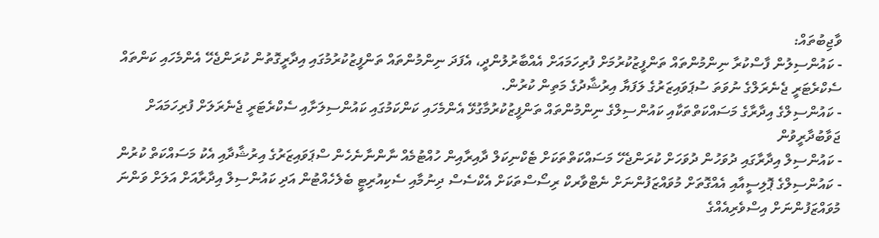ވާޖިބުތައް:
- ކައުންސިލުން ފާސްކުރާ ނިންމުންތައް ތަންފީޒުކުރުމަށް ފުރިހަމައަށް އެއްބާރުލުންދީ، އެފަދަ ނިންމުންތައް ތަންފީޒުކުރުމުގައި އިދާރީގޮތުން ކުރަންޖެހޭ އެންމެހައި ކަންތައް ސެކްރެޓަރީ ޖެނެރަލްގެ ނުވަތަ ސުޕަވައިޒަރުގެ ލަފަޔާ އިރުޝާދުގެ މަތިން ކުރުން.
- ކައުންސިލްގެ އިދާރާގެ މަސައްކަތްތަކާއި ކައުންސިލްގެ ނިންމުންތައް ތަންފީޒުކުރުމާގުޅޭ އެންމެހައި ކަންކަމުގައި ކައުންސިލަށާއި ސެކްރެޓަރީ ޖެނެރަލަށް ފުރިހަމައަށް ޖަވާބުދާރީވުން
- ކައުންސިލް އިދާރާގައި ދުވަހުން ދުވަހަށް ކުރަންޖެހޭ މަސައްކަތްތަކަށް ޓެކްނިކަލް ދާއިރާއިން ހުއްޓުމެއް ނާންނާނެހެން ސްޕަވައިޒަރުގެ އިރުޝާދާއި އެކު މަސައްކަތް ކުރުން
- ކައުންސިލްގެ ޕޮލިސީއާއި އެއްގޮތަށް މުވައްޒަފުންނަށް ނެޓްވާރކް ރިސޯސްތަކަށް އެކްސެސް ދިނުމާއި ސެކިއުރިޓީ ބެލެހެއްޓުން އަދި ކައުންސިލް އިދާރާއަށް އަލަށް ވަންނަ މުވައްޒަފުންނަށް އިސްވެރިއެއްގެ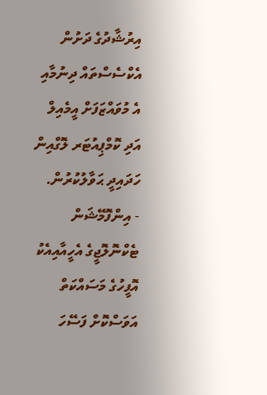އިރުޝާދުގެ ދަށުން އެކްސެސްތައް ދިނުމާއި އެ މުވައްޒަފަށް އީމެއިލް އަދި ކޮމްޕިއުޓަރ ލޮގްއިން ހަދައިދީ ޙަވާލުކުރުން.
- އިންފޮމޭޝަން ޓެކްނޮލޮޖީގެ އެހީއާއިއެކު އޮފީހުގެ މަސައްކަތް އަވަސްކޮށް ފަސޭހަ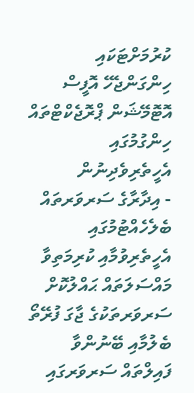ކުރުމަށްޓަކައި ހިންގަންޖެހޭ އޮފީސް އޮޓޮމޭޝަން ޕްރޮޖެކްޓްތައް ހިންގުމުގައި އެހީތެރިވެދިނުން
- އިދާރާގެ ސަރވަރތައް ބެލެހެއްޓުމުގައި އެހީތެރިވުމާއި ކުރިމަތިވާ މައްސަލަތައް ޙައްލުކޮށް ސަރވަރތަކުގެ ޖާގަ ފުރޭތޯ ބެލުމާއި ބޭނުންވާ ފައިލްތައް ސަރވަރގައި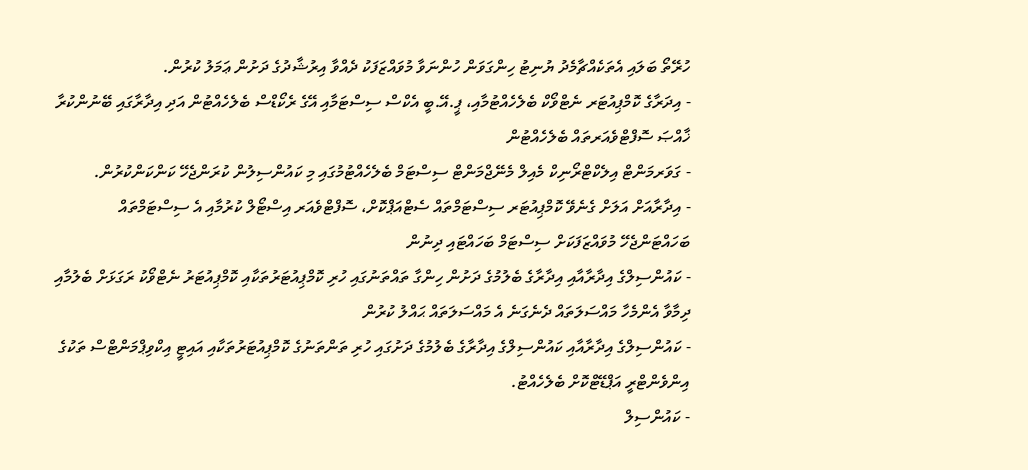ހުރޭތޯ ބަލައި އެތަކެއްޗާމެދު ޔުނިޓު ހިންގަވަން ހުންނަވާ މުވައްޒަފަކު ދެއްވާ އިރުޝާދުގެ ދަށުން ޢަމަލު ކުރުން.
- އިދަރާގެ ކޮމްޕިއުޓަރ ނެޓްވޯކް ބެލެހެއްޓުމާއި، ޕީ.އޭ.ބީ އެކްސް ސިސްޓަމާއި އޭގެ ރެކޯޑްސް ބެލެހެއްޓުން އަދި އިދާރާގައި ބޭނުންކުރާ ޚާއްޞަ ސޮފްޓްވެއަރތައް ބެލެހެއްޓުން
- ގަވަރމަންޓް އިލެކްޓްރޯނިކް މެއިލް މެނޭޖްމަންޓް ސިސްޓަމް ބެލެހެއްޓުމުގައި މި ކައުންސިލުން ކުރަންޖެހޭ ކަންކަންކުރުން.
- އިދާރާއަށް އަލަށް ގެނެވޭ ކޮމްޕިއުޓަރ ސިސްޓަމްތައް ސެޓްއަޕްކޮށް، ސޮފްޓްވެއަރ އިސްޓޯލް ކުރުމާއި އެ ސިސްޓަމްތައް ބަހައްޓަންޖެހޭ މުވައްޒަފަކަށް ސިސްޓަމް ބަހައްޓައި ދިނުން
- ކައުންސިލްގެ އިދާރާއާއި އިދާރާގެ ބެލުމުގެ ދަށުން ހިންގާ ތައްތަނުގައި ހުރި ކޮމްޕިއުޓަރުތަކާއި ކޮމްޕިއުޓަރު ނެޓްވޯކު ރަގަޅަށް ބެލުމާއި ދިމާވާ އެންމެހާ މައްސަލަތައް ދެނެގަނެ އެ މައްސަލަތައް ޙައްލު ކުރުން
- ކައުންސިލްގެ އިދާރާއާއި ކައުންސިލްގެ އިދާރާގެ ބެލުމުގެ ދަށުގައި ހުރި ތަންތަނުގެ ކޮމްޕިއުޓަރުތަކާއި އައިޓީ އިކްވިޕްމަންޓްސް ތަކުގެ އިންވެންޓްރީ އަޕްޑޭޓްކޮށް ބެލެހެއްޓު.
- ކައުންސިލް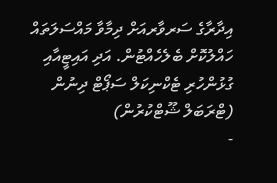އިދާރާގެ ސަރވާރއަށް ދިމާވާ މައްސަލަތައް ހައްލުކޮށް ބެލެހެއްޓުން. އަދި އައިޓީއާއި ގުޅުންހުރި ޓެކްނިކަލް ސަޕޯޓް ދިނުން (ޓްރަބަލް ޝޫޓްކުރުން)
-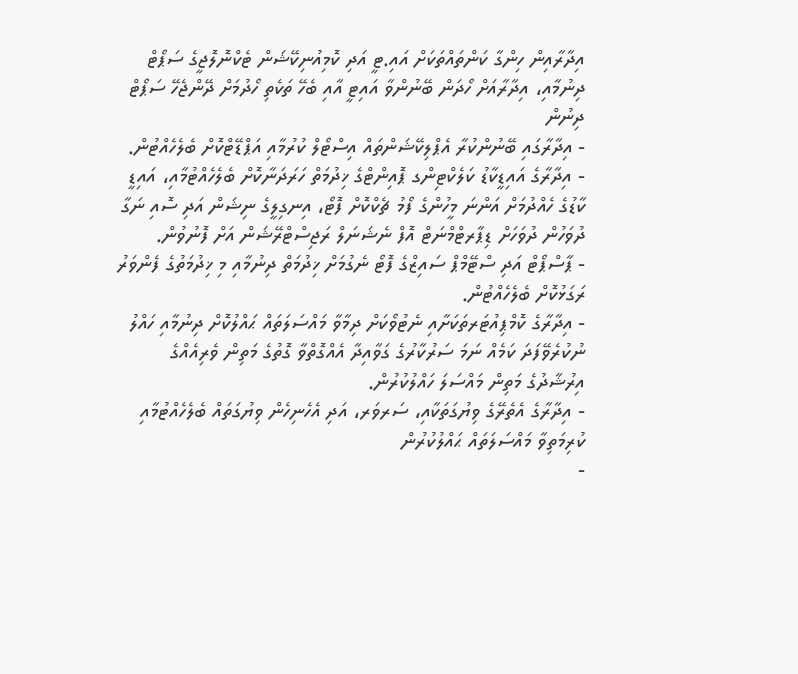އިދާރާއިން ހިންގާ ކަންތައްތަކަށް އައި.ޓީ އަދި ކޮމިއުނިކޭޝަން ޓެކްނޮލޮޖީގެ ސަޕޯޓް ދިނުމާއި، އިދާރާއަށް ހޯދަން ބޭނުންވާ އައިޓީ އާއި ބެހޭ ތަކެތި ހޯދުމަށް ދޭންޖެހޭ ސަޕޯޓް ދިނުން
- އިދާރާގައި ބޭނުންކުރާ އެޕްލިކޭޝަންތައް އިސްޓޯލް ކުރުމާއި އަޕްޑޭޓްކޮށް ބެލެހެއްޓުން.
- އިދާރާގެ އައިޑީކާޑު ކަލެކްޓިންގ ޕޮއިންޓްގެ ޚިދުމަތް ހަރަދަނާކޮށް ބެލެހެއްޓުމާއި، އައިޑީ ކާޑުގެ ހެއްދުމަށް އަންނަ މީހުންގެ ފޯމު ޗެކްކޮށް ފޮޓޯ، އިނގިލީގެ ނިޝަން އަދި ސޮއި ނަގާ ދުވަހުން ދުވަހަށް ޑިޕާރޓްމްނަޓް އޮފް ނެޝަނަލް ރަޖިސްޓްރޭޝަން އަށް ފޮނުވުން.
- ޕާސްޕޯޓް އަދި ސްޓޭމްޕް ސައިޒްގެ ފޮޓޯ ނެގުމަށް ޚިދުމަތް ދިނުމާއި މި ޚިދުމަތުގެ ފެންވަރު ރަގަޅުކޮށް ބެލެހެއްޓުން.
- އިދާރާގެ ކޮމްޕިއުޓަރތަކަށާއި ނެޓުވޯކަށް ދިމާވާ މައްސަލަތައް ޙައްލުކޮށް ދިނުމާއި ހައްލު ނުކުރެވޭފަދަ ކަމެއް ނަމަ ސަރުކާރުގެ ގަވާއިދާ އެއްގޮތްވާ ގޮތުގެ މަތިން ވެރިއެއްގެ އިރުޝާދުގެ މަތިން މައްސަލަ ހައްލުކުރުން.
- އިދާރާގެ އެތެރޭގެ ވިޔުގަތަކާއި، ސަރވަރ، އަދި އެހެނިހެން ވިޔުގަތައް ބެލެހެއްޓުމާއި ކުރިމަތިވާ މައްސަލަތައް ޙައްލުކުރުން
-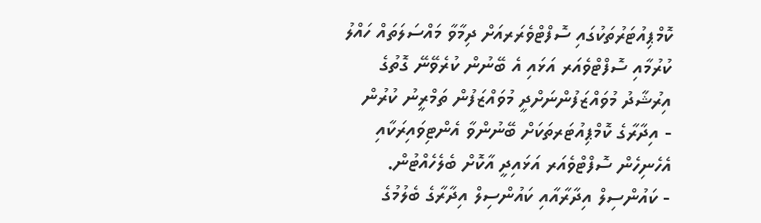ކޮމްޕިއުޓަރުތަކުގައި ސޮފްޓްވެރަރއަށް ދިމާވާ މައްސަލަތައް ހައްލު ކުރުމާއި ސޮފްޓްވެއަރ އަޅައި އެ ބޭނުން ކުރެވޭނޭ ގޮތުގެ އިރުޝާދު މުވައްޒަފުންނަށްދީ މުވައްޒަފުން ތަމްރީނު ކުރުން
- އިދާރާގެ ކޮމްޕިއުޓަރތަކަށް ބޭނުންވާ އެންޓިވައިރަކާއި އެހެނިހެން ސޮފްޓްވެއަރ އަޅައިދީ އާކޮށް ބެލެހެއްޓުން.
- ކައުންސިލް އިދާރާއާއި ކައުންސިލް އިދާރާގެ ބެލުމުގެ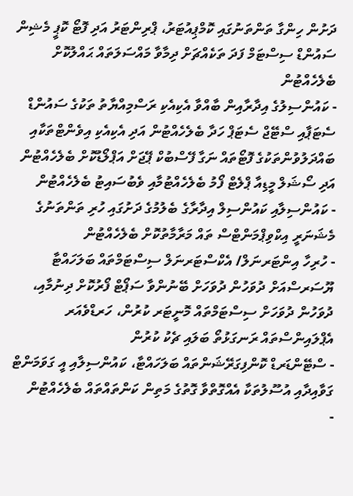ދަށުން ހިންގާ ތަންތަނުގައި ކޮމްޕިއުޓަރު، ޕްރިންޓަރު އަދި ފޮޓޯ ކޮޕީ މެޝިން ސައުންޑް ސިސްޓަމް ފަދަ ތަކެއްޗަށް ދިމާވާ މައްސަލަތައް ޙައްލުކޮށް ބެލެހެއްޓުން
- ކައުންސިލުގެ އިދާރާއިން ބާއްވާ އެކިއެކި ރަސްމިއްޔާތު ތަކުގެ ސައުންޑް ސެޓަޕާއި ސްޓޭޖް ސެޓަޕް ހަދާ ބެލެހެއްޓުން އަދި އެކިއެކި އިވެންޓްތަކާއި ބައްދަލުވުންތަކުގެ ފޮޓޯތައް ނަގާ ފޭސްބުކް ޕޭޖަށް އަޕްލޯޑުކޮށް ބެލެހެއްޓުން އަދި ސޯޝަލް މީޑިއާ ޕްލެޓް ފޯމު ބެލެހެއްޓުމާއި ވެބުސައިޓު ބެލެހެއްޓުން
- ކައުންސިލާއި ކައުންސިލް އިދާރާގެ ބެލުމުގެ ދަށުގައި ހުރި ތަންތަނުގެ މެޝަނަރީ އިކްވިޕްމަންޓްސް ތައް މަރާމާތުކޮށް ބެލެހެއްޓުން
- ހުރިހާ އިންޓަރނަލް/ އެކްސްޓަރނަލް ސިސްޓަމްތައް ބަލަހައްޓާ ޔޫސަރސްއަށް ދުވަހުން ދުވަހަށް ބޭނުންވާ ސަޕޯޓް ފޯރުކޮށް ދިނުމާއި، ދުވަހުން ދުވަހަށް ސިސްޓަމްތައް މޮނީޓަރ ކުރުން، ހަރޑްވެއަރ އެޕްލައިންސްތައް ރަނގަޅުތޯ ބަލައި ޗެކު ކުރުން
- ސްޓޭންޑަރޑް ކޮންފިގަރޭޝަންތައް ބަލަހައްޓާ، ކައުންސިލާއި އީ ގަވަމަންޓް ގަވާއިދާއި އުސޫލުތަކާ އެއްގޮތްވާ ގޮތުގެ މަތިން ކަންތައްތައް ބެލެހެއްޓުން
-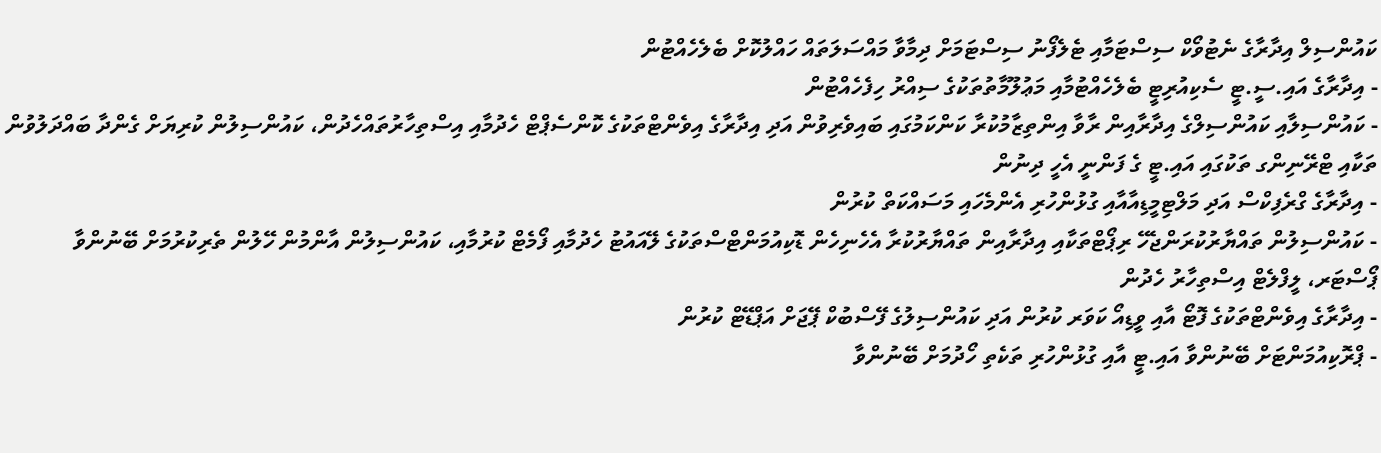ކައުންސިލް އިދާރާގެ ނެޓުވޯކް ސިސްޓަމާއި ޓެލެފޯނު ސިސްޓަމަށް ދިމާވާ މައްސަލަތައް ހައްލުކޮށް ބެލެހެއްޓުން
- އިދާރާގެ އައި.ސީ.ޓީ ސެކިއުރިޓީ ބެލެހެއްޓުމާއި މަޢުލޫމާތުތަކުގެ ސިއްރު ހިފެހެއްޓުން
- ކައުންސިލާއި ކައުންސިލްގެ އިދާރާއިން ރާވާ އިންތިޒާމުކުރާ ކަންކަމުގައި ބައިވެރިވުން އަދި އިދާރާގެ އިވެންޓްތަކުގެ ކޮންސެޕްޓް ހެދުމާއި އިސްތިހާރުތައްހެދުން، ކައުންސިލުން ކުރިޔަށް ގެންދާ ބައްދަލުވުން ތަކާއި ޓްރޭނިންގ ތަކުގައި އައި.ޓީ ގެ ފަންނީ އެހީ ދިނުން
- އިދާރާގެ ގްރެފިކްސް އަދި މަލްޓިމީޑިއާއާއި ގުޅުންހުރި އެންމެހައި މަސައްކަތް ކުރުން
- ކައުންސިލުން ތައްޔާރުކުރަންޖެހޭ ރިޕޯޓްތަކާއި އިދާރާއިން ތައްޔާރުކުރާ އެހެނިހެން ޑޮކިއުމަންޓްސްތަކުގެ ލޭއައުޓު ހެދުމާއި ފޯމެޓް ކުރުމާއި، ކައުންސިލުން އާންމުން ހޭލުން ތެރިކުރުމަށް ބޭނުންވާ ޕޯސްޓަރ، ލީފްލެޓް އިސްތިހާރު ހެދުން
- އިދާރާގެ އިވެންޓްތަކުގެ ފޮޓޯ އާއި ވީޑިއޯ ކަވަރ ކުރުން އަދި ކައުންސިލުގެ ފޭސްބުކް ޕޭޖަށް އަޕްޑޭޓް ކުރުން
- ޕްރޮކިއުމަންޓަށް ބޭނުންވާ އައި.ޓީ އާއި ގުޅުންހުރި ތަކެތި ހޯދުމަށް ބޭނުންވާ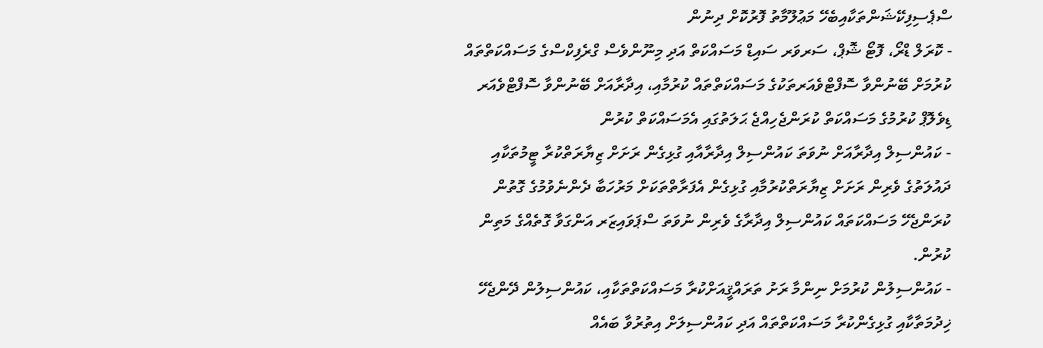ސްޕެސިފިކޭޝަންތަކާއިބެހޭ މަޢުލޫމާތު ފޮރުކޮށް ދިނުން
- ކޮރަލް ޑްރޯ، ފޮޓޯ ޝޮޕް، ސަރވަރ ސައިޑް މަސައްކަތް އަދި މިނޫންވެސް ގްރެފިކްސްގެ މަސައްކަތްތައް ކުރުމަށް ބޭނުންވާ ސޮފްޓްވެއަރތަކުގެ މަސައްކަތްތައް ކުރުމާއި، އިދާރާއަށް ބޭނުންވާ ސޮފްޓްވެއަރ ޑިވެލޮޕް ކުރުމުގެ މަސައްކަތް ކުރަންޖެހިއްޖެ ޙަލަތުގައި އެމަސައްކަތް ކުރުން
- ކައުންސިލް އިދާރާއަށް ނުވަތަ ކައުންސިލް އިދާރާއާއި ގުޅިގެން ރަށަށް ޒިޔާރަތްކުރާ ޓީމުތަކާއި ދައުލަތުގެ ވެރިން ރަށަށް ޒިޔާރަތްކުރުމާއި ގުޅިގެން އެފަރާތްތަކަށް މަރުހަބާ ދެންނެވުމުގެ ގޮތުން ކުރަންޖެހޭ މަސައްކަތައް ކައުންސިލް އިދާރާގެ ވެރިން ނުވަތަ ސްޕަވައިޒަރ އަންގަވާ ގޮތެއްގެ މަތިން ކުރުން.
- ކައުންސިލުން ކުރުމަށް ނިންމާ ރަށު ތަރައްޤީއަށްކުރާ މަސައްކަތްތަކާއި، ކައުންސިލުން ދޭންޖެހޭ ޚިދުމަތާކާއި ގުޅިގެންކުރާ މަސައްކަތްތައް އަދި ކައުންސިލަށް އިތުރުވާ ބައެއް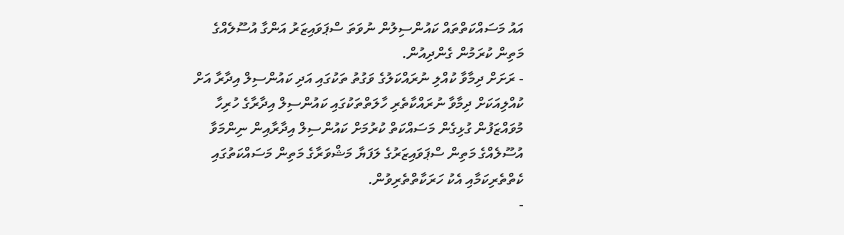އައު މަސައްކަތްތައް ކައުންސިލުން ނުވަތަ ސްޕަވައިޒަރު އަންގާ އުސޫލެއްގެ މަތިން ކުރަމުން ގެންދިއުން.
- ރަށަށް ދިމާވާ ކުއްލި ނުރައްކަލުގެ ވަގުތު ތަކުގައި އަދި ކައުންސިލް އިދާރާ އަށް ކުއްލިއަކަށް ދިމާވާ ނުރައްކާތެރި ހާލަތްތަކުގައި ކައުންސިލް އިދާރާގެ ހުރިހާ މުވައްޒަފުން ގުޅިގެން މަސައްކަތް ކުރުމަށް ކައުންސިލް އިދާރާއިން ނިންމަވާ އުސޫލެއްގެ މަތިން ސްޕަވައިޒަރުގެ ލަފަޔާ މަޝްވަރާގެ މަތިން މަސައްކަތުގައި ކެތްތެރިކަމާއި އެކު ހަރަކާތްތެރިވުން.
-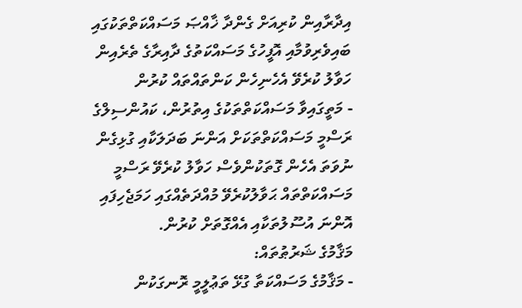އިދާރާއިން ކުރިއަށް ގެންދާ ޚާއްޞަ މަސައްކަތްތަކުގައި ބައިވެރިވުމާއި އޮފީހުގެ މަސައްކަތުގެ ދާއިރާގެ ތެރެއިން ހަވާލު ކުރެވޭ އެހެނިހެން ކަންތައްތައް ކުރުން
- މަތީގައިވާ މަސައްކަތްތަކުގެ އިތުރުން، ކައުންސިލްގެ ރަސްމީ މަސައްކަތްތަކަށް އަންނަ ބަދަލަކާއި ގުޅިގެން ނުވަތަ އެހެން ގޮތަކުންވެސް ހަވާލު ކުރެވޭ ރަސްމީ މަސައްކަތްތައް ޙަވާލުކުރެވޭ މުއްދަތެއްގައި ހަމަޖެހިފައި އޮންނަ އުސޫލުތަކާއި އެއްގޮތަށް ކުރުން.
މަޤާމުގެ ޝަރުޠުތައް:
- މަޤާމުގެ މަސައްކަތާ ގުޅޭ ތަޢުލީމީ ރޮނގަކުން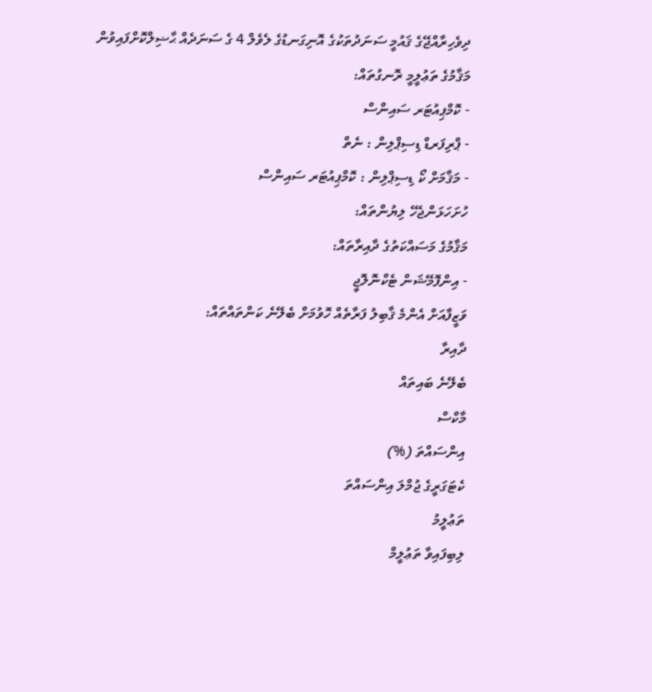ދިވެހިރާއްޖޭގެ ޤައުމީ ސަނަދުތަކުގެ އޮނިގަނޑުގެ ލެވެލް 4 ގެ ސަނަދެއް ޙާޟިލްކޮށްފައިވުން
މަޤާމުގެ ތަޢުލީމީ ރޮނގުތައް:
- ކޮމްޕިއުޓަރ ސައިންސް
- ޕްރިފަރޑް ޑިސިޕްލިން : ނެތް
- މަޤާމަށް ކޯ ޑިސިޕްލިން : ކޮމްޕިއުޓަރ ސައިންސް
ހުށަހަޅަންޖެހޭ ލިޔުންތައް:
މަޤާމުގެ މަސައްކަތުގެ ދާއިރާތައް:
- އިންފޮމޭޝަން ޓެކްނޮލޮޖީ
ވަޒީފާއަށް އެންމެ ޤާބިލު ފަރާތެއް ހޮވުމަށް ބެލޭނެ ކަންތައްތައް:
ދާއިރާ
ބެލޭނެ ބައިތައް
މާކްސް
އިންސައްތަ (%)
ކެޓަގަރީގެ ޖުމްލަ އިންސައްތަ
ތަޢުލީމު
ލިބިފައިވާ ތަޢުލީމް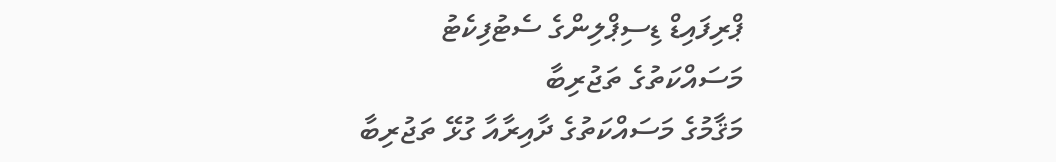ޕްރިފައިޑް ޑިސިޕްލިންގެ ސެޓުފިކެޓު
މަސައްކަތުގެ ތަޖުރިބާ
މަޤާމުގެ މަސައްކަތުގެ ދާއިރާއާ ގުޅޭ ތަޖުރިބާ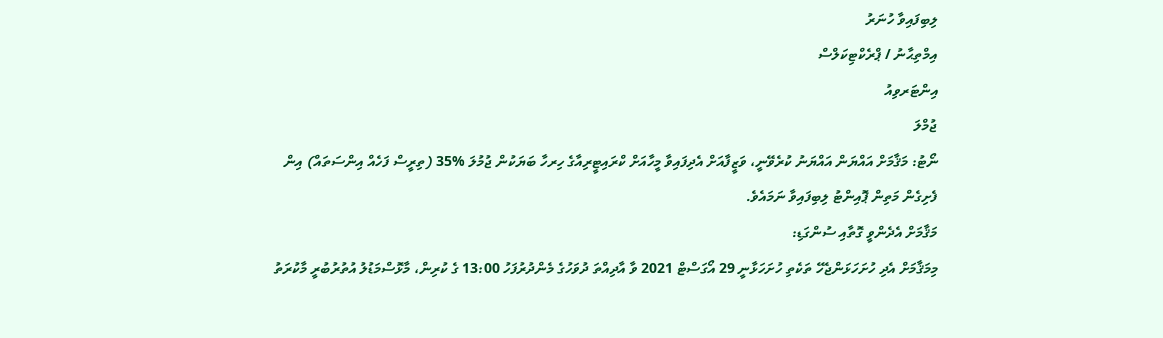ލިބިފައިވާ ހުނަރު
އިމްތިޙާނު / ޕްރެކްޓިކަލްސް
އިންޓަރވިއު
ޖުމްލަ
ނޯޓު: މަޤާމަށް އައްޔަން އައްޔަނު ކުރެވޭނީ، ވަޒީފާއަށް އެދިފައިވާ މީހާއަށް ކްރައިޓީރިއާގެ ހިރހާ ބަޔަކުން ޖުމުލަ %35 (ތިރީސް ފަހެއް އިންސަތައް) އިން ފެށިގެން މަތިން ޕޮއިންޓު ލިބިފައިވާ ނަމައެވެ.
މަޤާމަށް އެދެންވީ ގޮތާއި ސުންގަޑި:
މިމަޤާމަށް އެދި ހުށަހަޅަންޖެހޭ ތަކެތި ހުށަހަޅާނީ 29 އޯގަސްޓް 2021 ވާ އާދިއްތަ ދުވަހުގެ މެންދުރުފަހު 13:00 ގެ ކުރިން، މާޅޮސްމަޑުލު އުތުރުބުރީ މާކުރަތު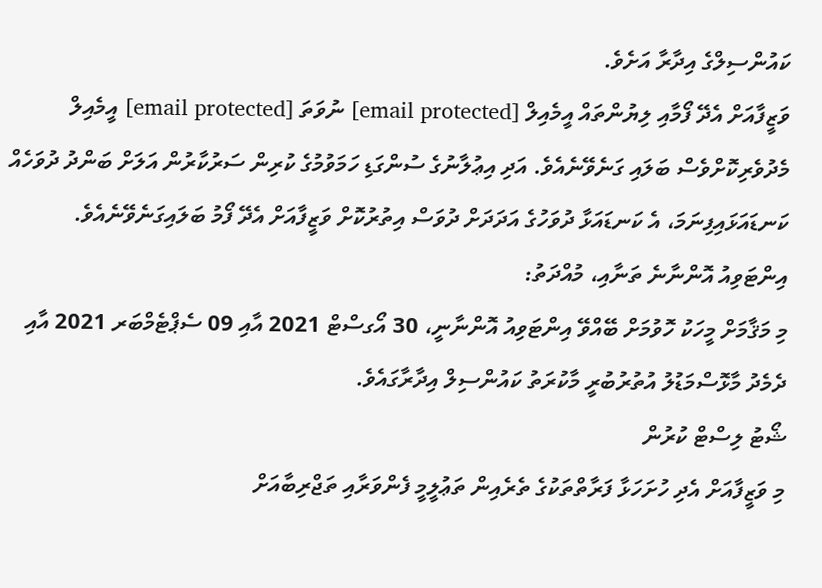ކައުންސިލްގެ އިދާރާ އަށެވެ.
ވަޒީފާއަށް އެދޭ ފޯމާއި ލިޔުންތައް އީމެއިލް [email protected] ނުވަތަ [email protected] އީމެއިލް މެދުވެރިކޮށްވެސް ބަލައި ގަނެވޭނެއެވެ. އަދި އިޢުލާނުގެ ސުންގަޑި ހަމަވުމުގެ ކުރިން ސަރުކާރުން އަލަށް ބަންދު ދުވަހެއް ކަނޑައަޅައިފިނަމަ، އެ ކަނޑައަޅާ ދުވަހުގެ އަދަދަށް ދުވަސް އިތުރުކޮށް ވަޒީފާއަށް އެދޭ ފޯމު ބަލައިގަނެވޭނެއެވެ.
އިންޓަވިއު އޮންނާނެ ތަނާއި، މުއްދަތު:
މި މަޤާމަށް މީހަކު ހޮވުމަށް ބޭއްވޭ އިންޓަވިއު އޮންނާނީ، 30 އޯގސްޓް 2021 އާއި 09 ސެޕްޓެމްބަރ 2021 އާއި ދެމެދު މާޅޮސްމަޑުލު އުތުރުބުރީ މާކުރަތު ކައުންސިލް އިދާރާގައެވެ.
ޝޯޓު ލިސްޓް ކުރުން
މި ވަޒީފާއަށް އެދި ހުށަހަޅާ ފަރާތްތަކުގެ ތެރެއިން ތަޢުލީމީ ފެންވަރާއި ތަޖްރިބާއަށް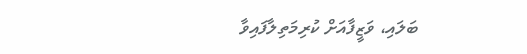ބަލައި، ވަޒީފާއަށް ކުރިމަތިލާފައިވާ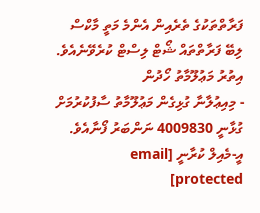ފަރާތްތަކުގެ ތެރެއިން އެންމެ މަތީ މާކްސް ލިބޭ ފަރާތްތައް ޝޯޓް ލިސްޓް ކުރެވޭނެއެވެ.
އިތުރު މަޢުލޫމާތު ހޯދުން
- މިއިޢުލާނާ ގުޅިގެން މަޢުލޫމާތު ސާފުކުރުމަށް ގުޅާނީ 4009830 ނަންބަރު ފޯނާއެވެ. އީ-މެއިލް ކުރާނީ [email protected]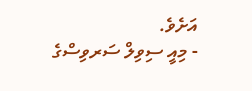އަށެވެ.
- މިއީ ސިވިލް ސަރވިސްގެ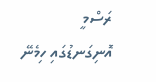ރަސްމީ އޮނިގަނޑުގައި ހިމެނޭ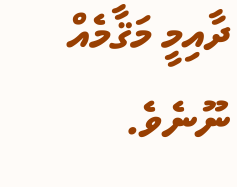ދާއިމީ މަޤާމެއް ނޫނެވެ.